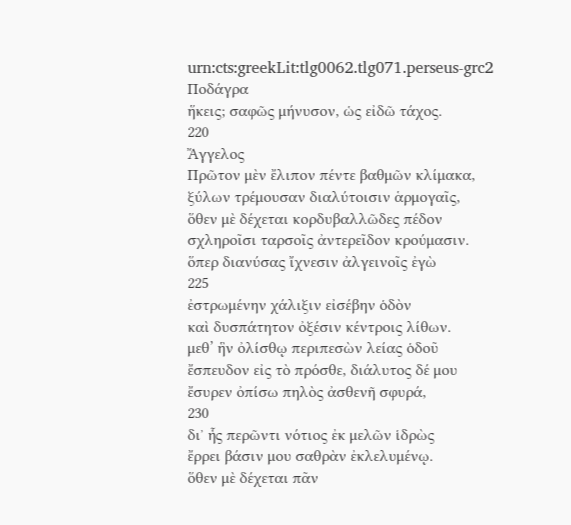urn:cts:greekLit:tlg0062.tlg071.perseus-grc2
Ποδάγρα
ἥκεις; σαφῶς μήνυσον, ὡς εἰδῶ τάχος.
220
Ἄγγελος
Πρῶτον μὲν ἔλιπον πέντε βαθμῶν κλίμακα,
ξύλων τρέμουσαν διαλύτοισιν ἁρμογαῖς,
ὅθεν μὲ δέχεται κορδυβαλλῶδες πέδον
σχληροῖσι ταρσοῖς ἀντερεῖδον κρούμασιν.
ὅπερ διανύσας ἴχνεσιν ἀλγεινοῖς ἐγὼ
225
ἐστρωμένην χάλιξιν εἰσέβην ὁδὸν
καὶ δυσπάτητον ὀξέσιν κέντροις λίθων.
μεθ’ ἣν ὀλίσθῳ περιπεσὼν λείας ὁδοῦ
ἔσπευδον εἰς τὸ πρόσθε, διάλυτος δέ μου
ἔσυρεν ὀπίσω πηλὸς ἀσθενῆ σφυρά,
230
δι᾿ ἧς περῶντι νότιος ἐκ μελῶν ἱδρὼς
ἔρρει βάσιν μου σαθρὰν ἐκλελυμένῳ.
ὅθεν μὲ δέχεται πᾶν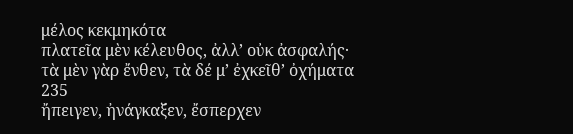μέλος κεκμηκότα
πλατεῖα μὲν κέλευθος, ἀλλ’ οὐκ ἀσφαλής·
τὰ μὲν γὰρ ἔνθεν, τὰ δέ μ’ ἐχκεῖθ’ ὀχήματα
235
ἤπειγεν, ἠνάγκαξεν, ἔσπερχεν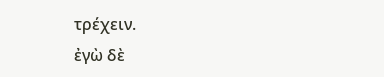τρέχειν.
ἐγὼ δὲ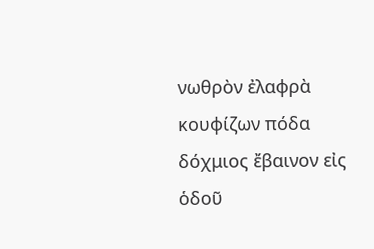νωθρὸν ἐλαφρὰ κουφίζων πόδα
δόχμιος ἔβαινον εἰς ὁδοῦ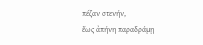πέζαν στενήν,
ἕως ἀπήνη παραδράμῃ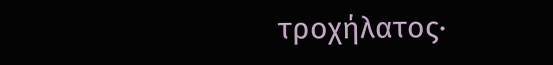τροχήλατος·